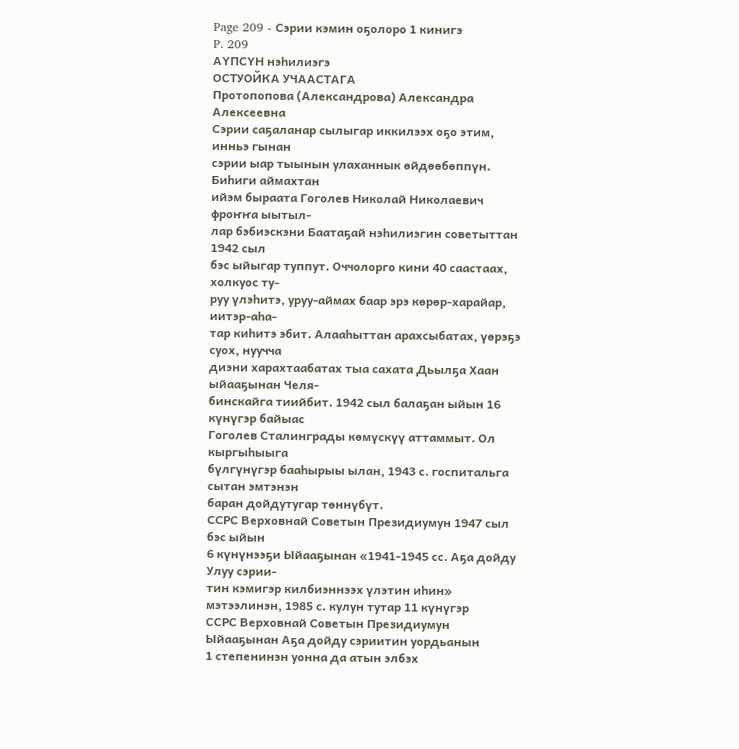Page 209 - Сэрии кэмин оҕолоро 1 кинигэ
P. 209
АҮПСҮН нэһилиэгэ
ОСТУОЙКА УЧААСТАГА
Протопопова (Александрова) Александра Алексеевна
Сэрии саҕаланар сылыгар иккилээх оҕо этим, инньэ гынан
сэрии ыар тыынын улаханнык өйдөөбөппүн. Биһиги аймахтан
ийэм быраата Гоголев Николай Николаевич фроҥҥа ыытыл-
лар бэбиэскэни Баатаҕай нэһилиэгин советыттан 1942 сыл
бэс ыйыгар туппут. Оччолорго кини 40 саастаах, холкуос ту-
руу үлэһитэ, уруу-аймах баар эрэ көрөр-харайар, иитэр-аһа-
тар киһитэ эбит. Алааһыттан арахсыбатах, үөрэҕэ суох, нуучча
диэни харахтаабатах тыа сахата Дьылҕа Хаан ыйааҕынан Челя-
бинскайга тиийбит. 1942 сыл балаҕан ыйын 16 күнүгэр байыас
Гоголев Сталинграды көмүскүү аттаммыт. Ол кыргыһыыга
бүлгүнүгэр бааһырыы ылан, 1943 с. госпитальга сытан эмтэнэн
баран дойдутугар төннүбүт.
ССРС Верховнай Советын Президиумун 1947 сыл бэс ыйын
6 күнүнээҕи Ыйааҕынан «1941-1945 сс. Аҕа дойду Улуу сэрии-
тин кэмигэр килбиэннээх үлэтин иһин» мэтээлинэн, 1985 с. кулун тутар 11 күнүгэр
ССРС Верховнай Советын Президиумун Ыйааҕынан Аҕа дойду сэриитин уордьанын
1 степенинэн уонна да атын элбэх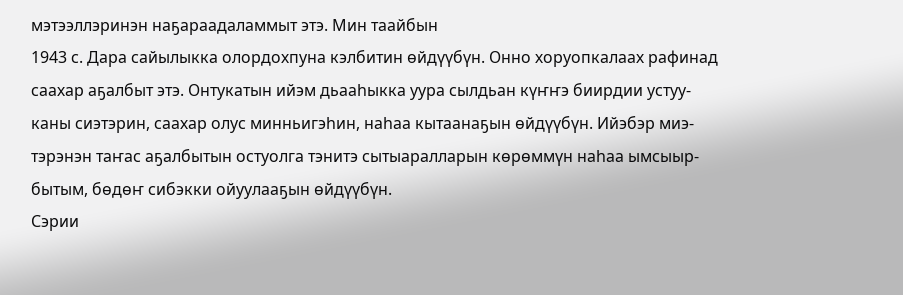мэтээллэринэн наҕараадаламмыт этэ. Мин таайбын
1943 с. Дара сайылыкка олордохпуна кэлбитин өйдүүбүн. Онно хоруопкалаах рафинад
саахар аҕалбыт этэ. Онтукатын ийэм дьааһыкка уура сылдьан күҥҥэ биирдии устуу-
каны сиэтэрин, саахар олус минньигэһин, наһаа кытаанаҕын өйдүүбүн. Ийэбэр миэ-
тэрэнэн таҥас аҕалбытын остуолга тэнитэ сытыаралларын көрөммүн наһаа ымсыыр-
бытым, бөдөҥ сибэкки ойуулааҕын өйдүүбүн.
Сэрии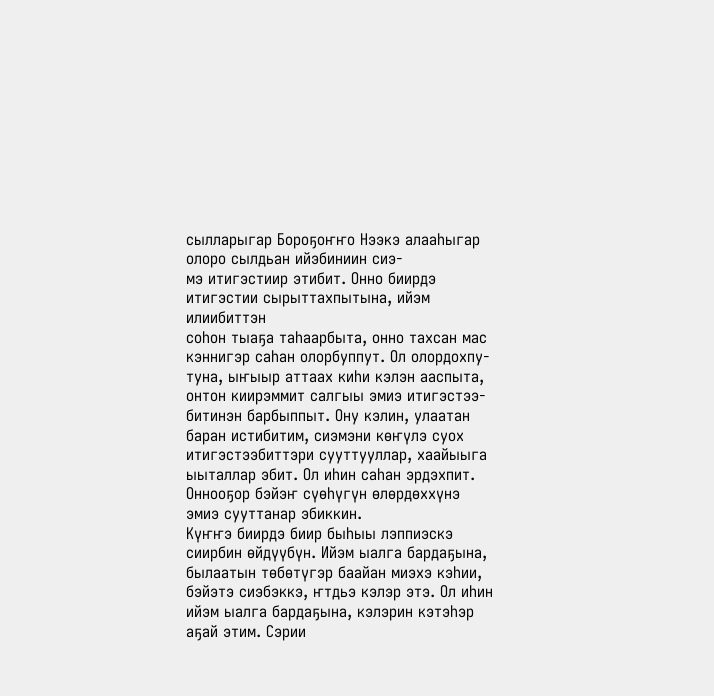сылларыгар Бороҕоҥҥо Нээкэ алааһыгар олоро сылдьан ийэбиниин сиэ-
мэ итигэстиир этибит. Онно биирдэ итигэстии сырыттахпытына, ийэм илиибиттэн
соһон тыаҕа таһаарбыта, онно тахсан мас кэннигэр саһан олорбуппут. Ол олордохпу-
туна, ыҥыыр аттаах киһи кэлэн ааспыта, онтон киирэммит салгыы эмиэ итигэстээ-
битинэн барбыппыт. Ону кэлин, улаатан баран истибитим, сиэмэни көҥүлэ суох
итигэстээбиттэри сууттууллар, хаайыыга ыыталлар эбит. Ол иһин саһан эрдэхпит.
Оннооҕор бэйэҥ сүөһүгүн өлөрдөххүнэ эмиэ сууттанар эбиккин.
Күҥҥэ биирдэ биир быһыы лэппиэскэ сиирбин өйдүүбүн. Ийэм ыалга бардаҕына,
былаатын төбөтүгэр баайан миэхэ кэһии, бэйэтэ сиэбэккэ, ҥтдьэ кэлэр этэ. Ол иһин
ийэм ыалга бардаҕына, кэлэрин кэтэһэр аҕай этим. Сэрии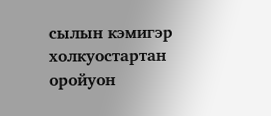сылын кэмигэр холкуостартан
оройуон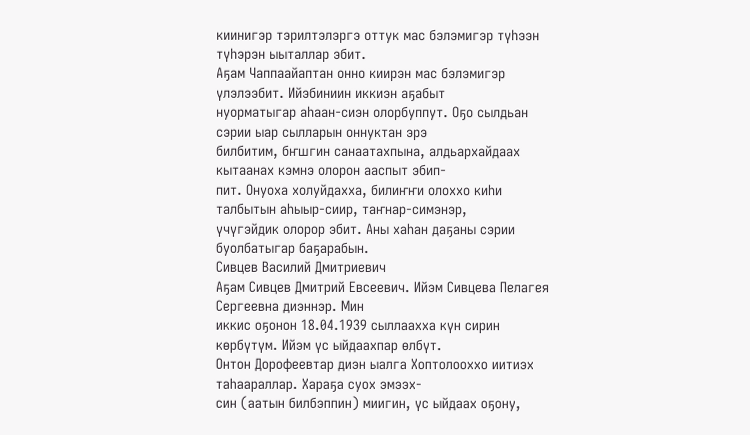киинигэр тэрилтэлэргэ оттук мас бэлэмигэр түһээн түһэрэн ыыталлар эбит.
Аҕам Чаппаайаптан онно киирэн мас бэлэмигэр үлэлээбит. Ийэбиниин иккиэн аҕабыт
нуорматыгар аһаан-сиэн олорбуппут. Оҕо сылдьан сэрии ыар сылларын оннуктан эрэ
билбитим, бҥшгин санаатахпына, алдьархайдаах кытаанах кэмнэ олорон ааспыт эбип-
пит. Онуоха холуйдахха, билиҥҥи олоххо киһи талбытын аһыыр-сиир, таҥнар-симэнэр,
үчүгэйдик олорор эбит. Аны хаһан даҕаны сэрии буолбатыгар баҕарабын.
Сивцев Василий Дмитриевич
Аҕам Сивцев Дмитрий Евсеевич. Ийэм Сивцева Пелагея Сергеевна диэннэр. Мин
иккис оҕонон 18.04.1939 сыллаахха күн сирин көрбүтүм. Ийэм үс ыйдаахпар өлбүт.
Онтон Дорофеевтар диэн ыалга Хоптолооххо иитиэх таһаараллар. Хараҕа суох эмээх-
син (аатын билбэппин) миигин, үс ыйдаах оҕону,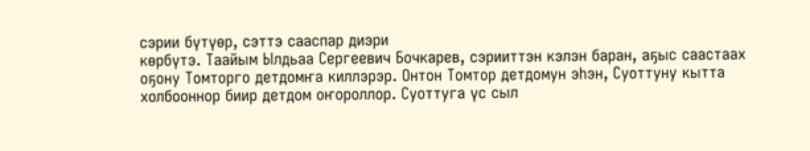сэрии бүтүөр, сэттэ сааспар диэри
көрбүтэ. Таайым Ылдьаа Сергеевич Бочкарев, сэрииттэн кэлэн баран, аҕыс саастаах
оҕону Томторго детдомҥа киллэрэр. Онтон Томтор детдомун эһэн, Суоттуну кытта
холбооннор биир детдом оҥороллор. Суоттуга үс сыл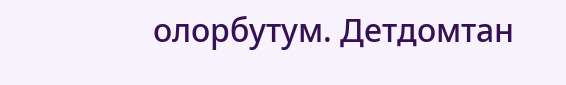олорбутум. Детдомтан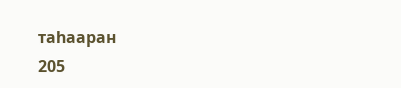таһааран
205